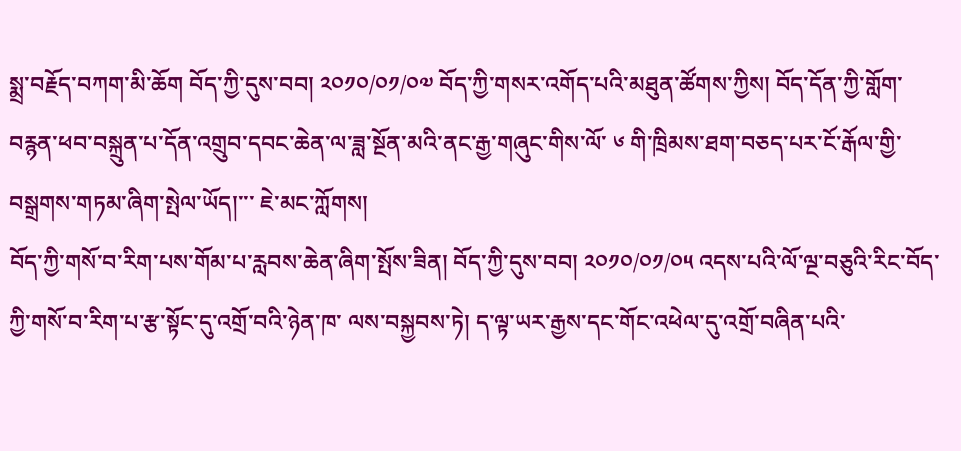སྨྲ་བརྗོད་བཀག་མི་ཆོག བོད་ཀྱི་དུས་བབ། ༢༠༡༠/༠༡/༠༧ བོད་ཀྱི་གསར་འགོད་པའི་མཐུན་ཚོགས་ཀྱིས། བོད་དོན་ཀྱི་གློག་བརྙན་ཕབ་བསྐྲུན་པ་དོན་འགྲུབ་དབང་ཆེན་ལ་ཟླ་སྔོན་མའི་ནང་རྒྱ་གཞུང་གིས་ལོ་ ༦ གི་ཁྲིམས་ཐག་བཅད་པར་ངོ་རྒོལ་གྱི་བསྒྲགས་གཏམ་ཞིག་སྤེལ་ཡོད།་་་ ཇེ་མང་ཀློགས།
བོད་ཀྱི་གསོ་བ་རིག་པས་གོམ་པ་རླབས་ཆེན་ཞིག་སྤོས་ཟིན། བོད་ཀྱི་དུས་བབ། ༢༠༡༠/༠༡/༠༥ འདས་པའི་ལོ་ལྔ་བཅུའི་རིང་བོད་ཀྱི་གསོ་བ་རིག་པ་རྩ་སྟོང་དུ་འགྲོ་བའི་ཉེན་ཁ་ ལས་བསྐྱབས་ཏེ། ད་ལྟ་ཡར་རྒྱས་དང་གོང་འཕེལ་དུ་འགྲོ་བཞིན་པའི་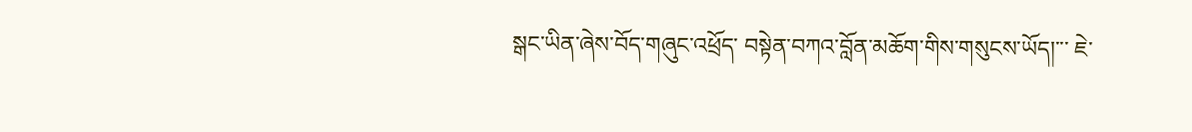སྒང་ཡིན་ཞེས་བོད་གཞུང་འཕྲོད་ བསྟེན་བཀའ་བློན་མཆོག་གིས་གསུངས་ཡོད།་་་ ཇེ་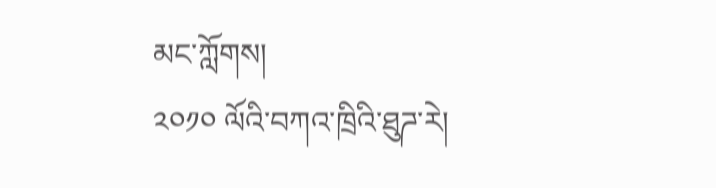མང་ཀློགས།
༢༠༡༠ ལོའི་བཀའ་ཁྲིའི་ཐུཌ་རེ།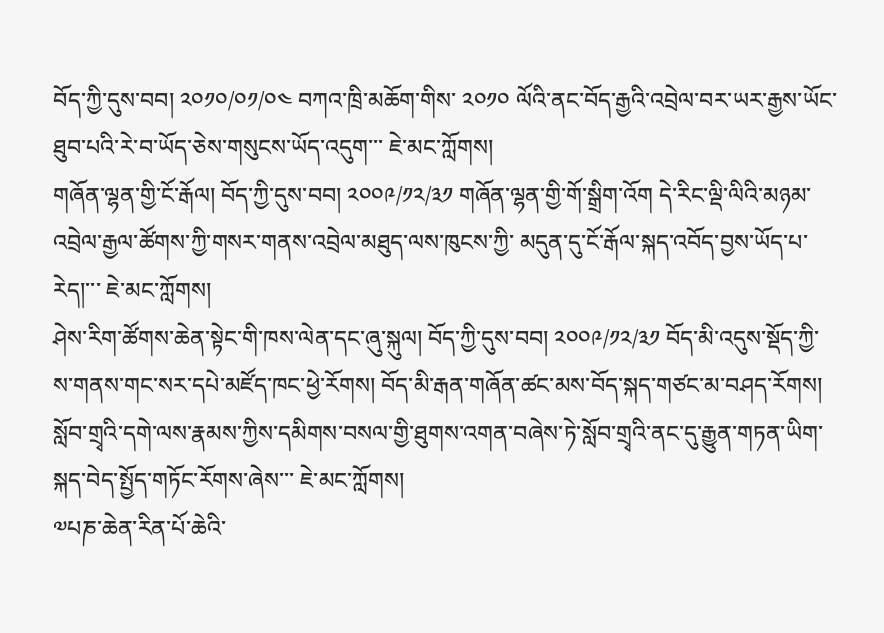བོད་ཀྱི་དུས་བབ། ༢༠༡༠/༠༡/༠༤ བཀའ་ཁྲི་མཆོག་གིས་ ༢༠༡༠ ལོའི་ནང་བོད་རྒྱའི་འབྲེལ་བར་ཡར་རྒྱས་ཡོང་ཐུབ་པའི་རེ་བ་ཡོད་ཅེས་གསུངས་ཡོད་འདུག་་་ ཇེ་མང་ཀློགས།
གཞོན་ལྷན་གྱི་ངོ་རྒོལ། བོད་ཀྱི་དུས་བབ། ༢༠༠༩/༡༢/༣༡ གཞོན་ལྷན་གྱི་གོ་སྒྲིག་འོག དེ་རིང་ལྡི་ལིའི་མཉམ་འབྲེལ་རྒྱལ་ཚོགས་ཀྱི་གསར་གནས་འབྲེལ་མཐུད་ལས་ཁུངས་ཀྱི་ མདུན་དུ་ངོ་རྒོལ་སྐད་འབོད་བྱས་ཡོད་པ་རེད།་་་ ཇེ་མང་ཀློགས།
ཤེས་རིག་ཚོགས་ཆེན་སྟེང་གི་ཁས་ལེན་དང་ཞུ་སྐུལ། བོད་ཀྱི་དུས་བབ། ༢༠༠༩/༡༢/༣༡ བོད་མི་འདུས་སྡོད་ཀྱི་ས་གནས་གང་སར་དཔེ་མཛོད་ཁང་ཕྱེ་རོགས། བོད་མི་རྒན་གཞོན་ཚང་མས་བོད་སྐད་གཙང་མ་བཤད་རོགས། སློབ་གྲྭའི་དགེ་ལས་རྣམས་ཀྱིས་དམིགས་བསལ་གྱི་ཐུགས་འགན་བཞེས་ཏེ་སློབ་གྲྭའི་ནང་དུ་རྒྱུན་གཏན་ཡིག་སྐད་བེད་སྤྱོད་གཏོང་རོགས་ཞེས་་་ ཇེ་མང་ཀློགས།
༧པཎ་ཆེན་རིན་པོ་ཆེའི་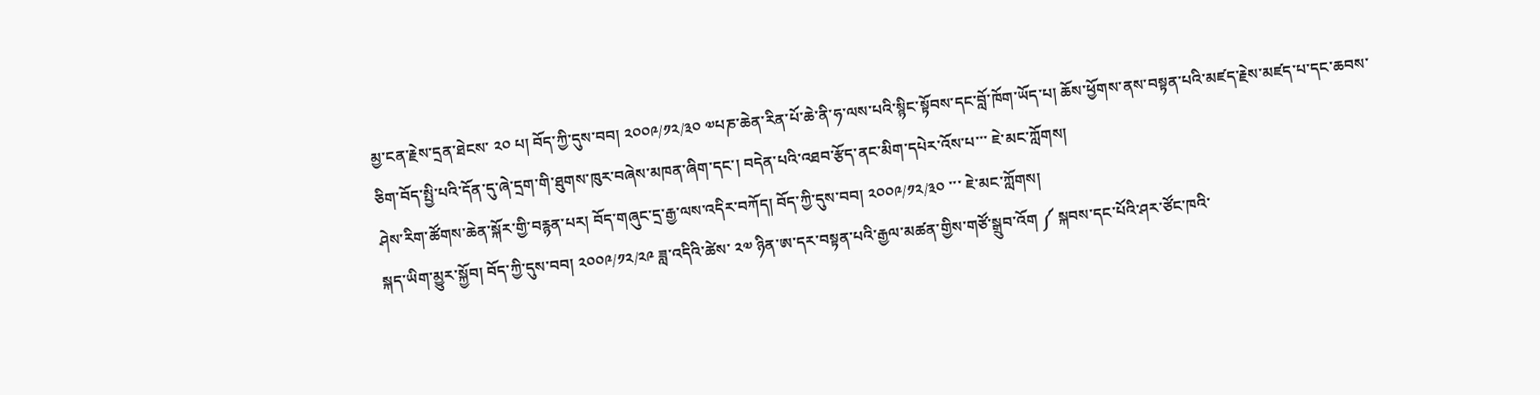མྱ་ངན་རྗེས་དྲན་ཐེངས་ ༢༠ པ། བོད་ཀྱི་དུས་བབ། ༢༠༠༩/༡༢/༣༠ ༧པཎ་ཆེན་རིན་པོ་ཆེ་ནི་ཧ་ལས་པའི་སྙིང་སྟོབས་དང་བློ་ཁོག་ཡོད་པ། ཆོས་ཕྱོགས་ནས་བསྟན་པའི་མཛད་རྗེས་མཛད་པ་དང་ཆབས་ཅིག་བོད་སྤྱི་པའི་དོན་དུ་ཞེ་དྲག་གི་ཐུགས་ཁུར་བཞེས་མཁན་ཞིག་དང་། བདེན་པའི་འཐབ་རྩོད་ནང་མིག་དཔེར་འོས་པ་་་ ཇེ་མང་ཀློགས།
ཤེས་རིག་ཚོགས་ཆེན་སྐོར་གྱི་བརྙན་པར། བོད་གཞུང་དྲ་རྒྱ་ལས་འདིར་བཀོད། བོད་ཀྱི་དུས་བབ། ༢༠༠༩/༡༢/༣༠ ་་་ ཇེ་མང་ཀློགས།
སྐད་ཡིག་མྱུར་སྐྱོབ། བོད་ཀྱི་དུས་བབ། ༢༠༠༩/༡༢/༢༩ ཟླ་འདིའི་ཚེས་ ༢༧ ཉིན་ཨ་དར་བསྟན་པའི་རྒྱལ་མཚན་གྱིས་གཙོ་སྒྲུབ་འོག ༼ སྐབས་དང་པོའི་ཤར་ཙོང་ཁའི་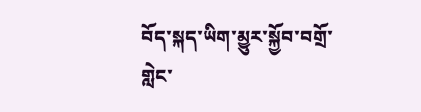བོད་སྐད་ཡིག་མྱུར་སྐྱོབ་བགྲོ་གླེང་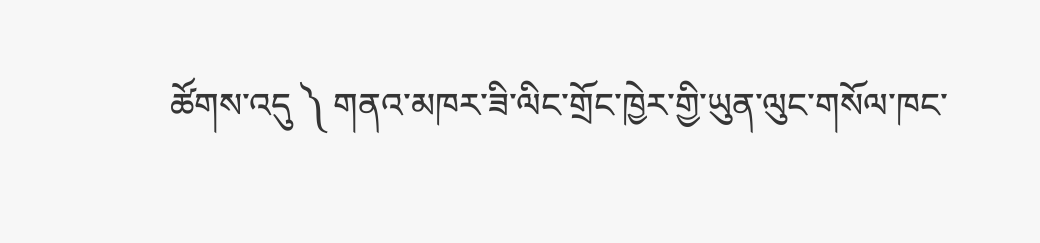ཚོགས་འདུ ༽ གནའ་མཁར་ཟི་ལིང་གྲོང་ཁྱེར་གྱི་ཡུན་ལུང་གསོལ་ཁང་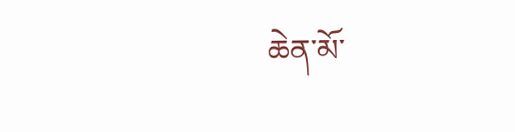ཆེན་མོ་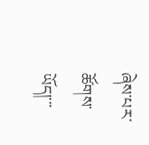ཞེས་པར་ཚོགས་ཡོད།་་་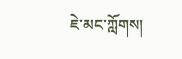ཇེ་མང་ཀློགས།